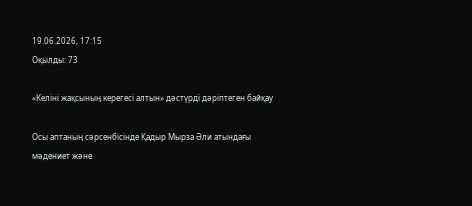19.06.2026, 17:15
Оқылды: 73

«Келіні жақсының керегесі алтын» дәстүрді дәріптеген байқау

Осы аптаның сәрсенбісінде Қадыр Мырза Әли атындағы мәдениет және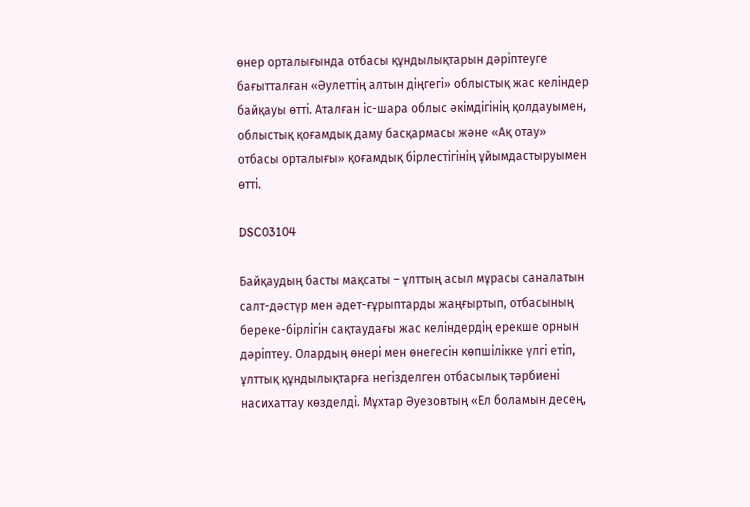өнер орталығында отбасы құндылықтарын дәріптеуге бағытталған «Әулеттің алтын діңгегі» облыстық жас келіндер байқауы өтті. Аталған іс-шара облыс әкімдігінің қолдауымен, облыстық қоғамдық даму басқармасы және «Ақ отау» отбасы орталығы» қоғамдық бірлестігінің ұйымдастыруымен өтті.

DSC03104

Байқаудың басты мақсаты – ұлттың асыл мұрасы саналатын салт-дәстүр мен әдет-ғұрыптарды жаңғыртып, отбасының береке-бірлігін сақтаудағы жас келіндердің ерекше орнын дәріптеу. Олардың өнері мен өнегесін көпшілікке үлгі етіп, ұлттық құндылықтарға негізделген отбасылық тәрбиені насихаттау көзделді. Мұхтар Әуезовтың «Ел боламын десең,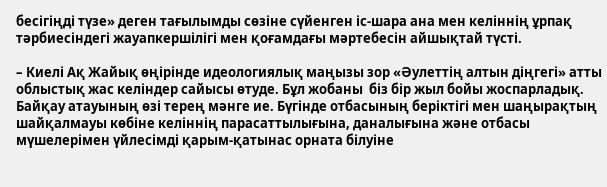бесігіңді түзе» деген тағылымды сөзіне сүйенген іс-шара ана мен келіннің ұрпақ тәрбиесіндегі жауапкершілігі мен қоғамдағы мәртебесін айшықтай түсті.

– Киелі Ақ Жайық өңірінде идеологиялық маңызы зор «Әулеттің алтын діңгегі» атты облыстық жас келіндер сайысы өтуде. Бұл жобаны  біз бір жыл бойы жоспарладық. Байқау атауының өзі терең мәнге ие. Бүгінде отбасының беріктігі мен шаңырақтың шайқалмауы көбіне келіннің парасаттылығына, даналығына және отбасы мүшелерімен үйлесімді қарым-қатынас орната білуіне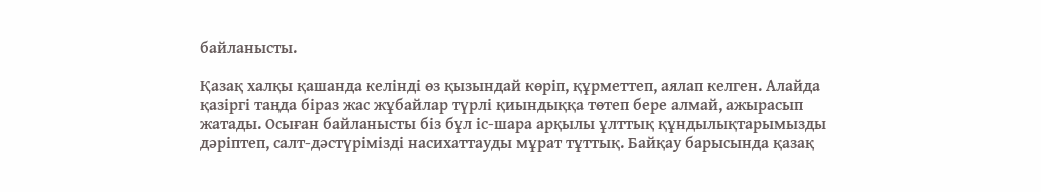байланысты.

Қазақ халқы қашанда келінді өз қызындай көріп, құрметтеп, аялап келген. Алайда қазіргі таңда біраз жас жұбайлар түрлі қиындыққа төтеп бере алмай, ажырасып жатады. Осыған байланысты біз бұл іс-шара арқылы ұлттық құндылықтарымызды дәріптеп, салт-дәстүрімізді насихаттауды мұрат тұттық. Байқау барысында қазақ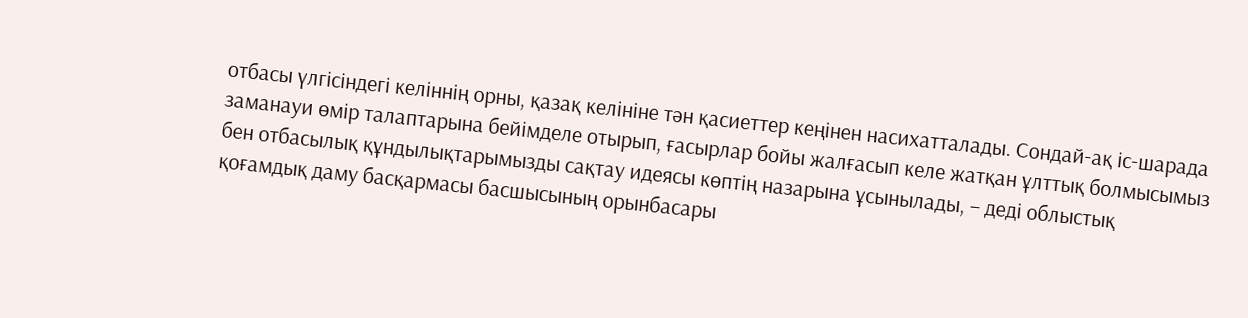отбасы үлгісіндегі келіннің орны, қазақ келініне тән қасиеттер кеңінен насихатталады. Сондай-ақ іс-шарада заманауи өмір талаптарына бейімделе отырып, ғасырлар бойы жалғасып келе жатқан ұлттық болмысымыз бен отбасылық құндылықтарымызды сақтау идеясы көптің назарына ұсынылады, – деді облыстық қоғамдық даму басқармасы басшысының орынбасары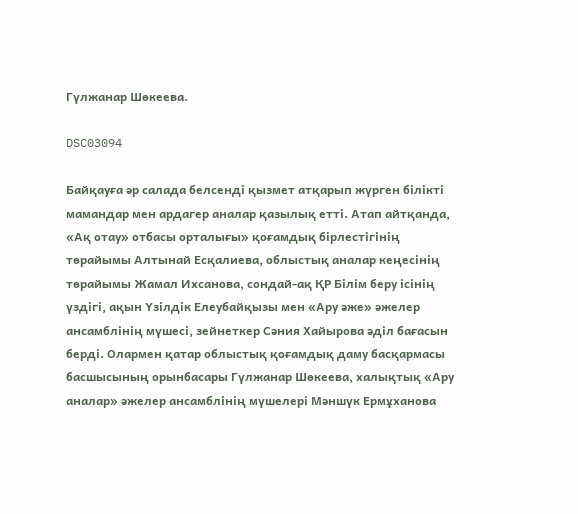Гүлжанар Шөкеева.

DSC03094

Байқауға әр салада белсенді қызмет атқарып жүрген білікті мамандар мен ардагер аналар қазылық етті. Атап айтқанда, «Ақ отау» отбасы орталығы» қоғамдық бірлестігінің төрайымы Алтынай Есқалиева, облыстық аналар кеңесінің төрайымы Жамал Ихсанова, сондай-ақ ҚР Білім беру ісінің үздігі, ақын Үзілдік Елеубайқызы мен «Ару әже» әжелер ансамблінің мүшесі, зейнеткер Сәния Хайырова әділ бағасын берді. Олармен қатар облыстық қоғамдық даму басқармасы басшысының орынбасары Гүлжанар Шөкеева, халықтық «Ару аналар» әжелер ансамблінің мүшелері Мәншүк Ермұханова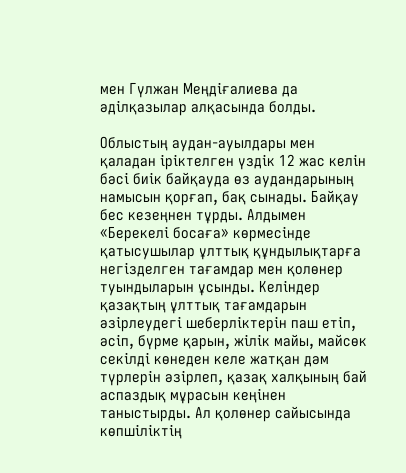мен Гүлжан Меңдіғалиева да әділқазылар алқасында болды.

Облыстың аудан-ауылдары мен қаладан іріктелген үздік 12 жас келін бәсі биік байқауда өз аудандарының намысын қорғап, бақ сынады. Байқау бес кезеңнен тұрды. Алдымен «Берекелі босаға» көрмесінде қатысушылар ұлттық құндылықтарға негізделген тағамдар мен қолөнер туындыларын ұсынды. Келіндер қазақтың ұлттық тағамдарын әзірлеудегі шеберліктерін паш етіп, әсіп, бүрме қарын, жілік майы, майсөк секілді көнеден келе жатқан дәм түрлерін әзірлеп, қазақ халқының бай аспаздық мұрасын кеңінен таныстырды. Ал қолөнер сайысында көпшіліктің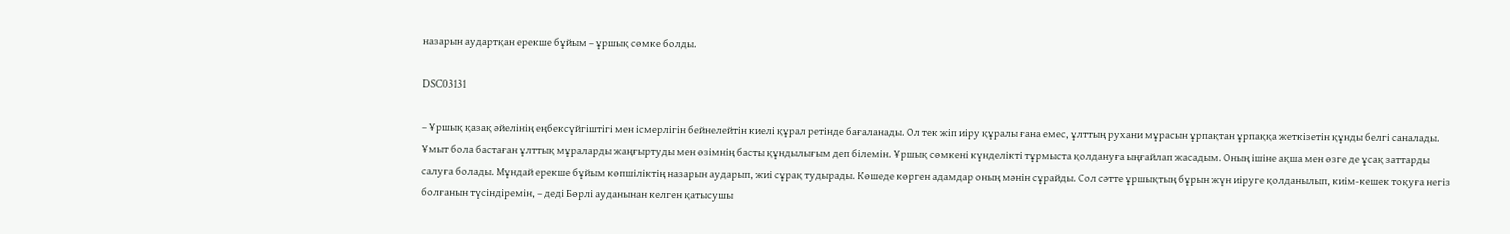назарын аудартқан ерекше бұйым – ұршық сөмке болды.

DSC03131

– Ұршық қазақ әйелінің еңбексүйгіштігі мен ісмерлігін бейнелейтін киелі құрал ретінде бағаланады. Ол тек жіп иіру құралы ғана емес, ұлттың рухани мұрасын ұрпақтан ұрпаққа жеткізетін құнды белгі саналады. Ұмыт бола бастаған ұлттық мұраларды жаңғыртуды мен өзімнің басты құндылығым деп білемін. Ұршық сөмкені күнделікті тұрмыста қолдануға ыңғайлап жасадым. Оның ішіне ақша мен өзге де ұсақ заттарды салуға болады. Мұндай ерекше бұйым көпшіліктің назарын аударып, жиі сұрақ тудырады. Көшеде көрген адамдар оның мәнін сұрайды. Сол сәтте ұршықтың бұрын жүн иіруге қолданылып, киім-кешек тоқуға негіз болғанын түсіндіремін, – деді Бөрлі ауданынан келген қатысушы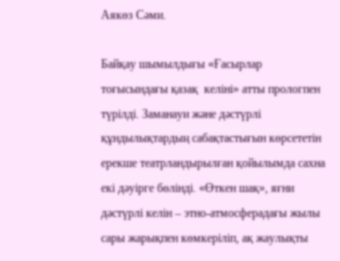Аякөз Сәми.

Байқау шымылдығы «Ғасырлар тоғысындағы қазақ  келіні» атты прологпен түрілді. Заманауи және дәстүрлі құндылықтардың сабақтастығын көрсететін ерекше театрландырылған қойылымда сахна екі дәуірге бөлінді. «Өткен шақ», яғни дәстүрлі келін – этно-атмосферадағы жылы сары жарықпен көмкеріліп, ақ жаулықты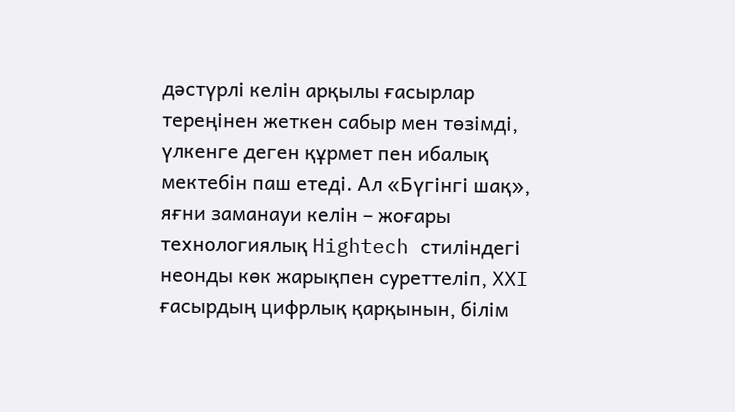дәстүрлі келін арқылы ғасырлар тереңінен жеткен сабыр мен төзімді, үлкенге деген құрмет пен ибалық мектебін паш етеді. Ал «Бүгінгі шақ», яғни заманауи келін – жоғары технологиялық Hightech стиліндегі неонды көк жарықпен суреттеліп, XXI ғасырдың цифрлық қарқынын, білім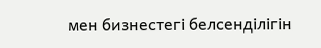мен бизнестегі белсенділігін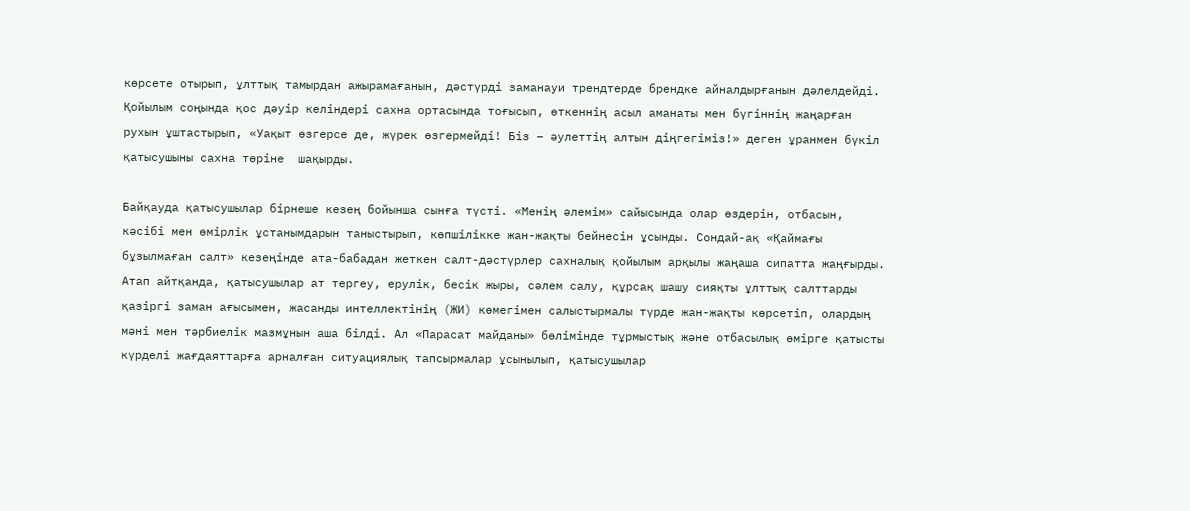көрсете отырып, ұлттық тамырдан ажырамағанын, дәстүрді заманауи трендтерде брендке айналдырғанын дәлелдейді. Қойылым соңында қос дәуір келіндері сахна ортасында тоғысып, өткеннің асыл аманаты мен бүгіннің жаңарған рухын ұштастырып, «Уақыт өзгерсе де, жүрек өзгермейді! Біз – әулеттің алтын діңгегіміз!» деген ұранмен бүкіл қатысушыны сахна төріне  шақырды.

Байқауда қатысушылар бірнеше кезең бойынша сынға түсті. «Менің әлемім» сайысында олар өздерін, отбасын, кәсібі мен өмірлік ұстанымдарын таныстырып, көпшілікке жан-жақты бейнесін ұсынды. Сондай-ақ «Қаймағы бұзылмаған салт» кезеңінде ата-бабадан жеткен салт-дәстүрлер сахналық қойылым арқылы жаңаша сипатта жаңғырды. Атап айтқанда, қатысушылар ат тергеу, ерулік, бесік жыры, сәлем салу, құрсақ шашу сияқты ұлттық салттарды қазіргі заман ағысымен, жасанды интеллектінің (ЖИ) көмегімен салыстырмалы түрде жан-жақты көрсетіп, олардың мәні мен тәрбиелік мазмұнын аша білді. Ал «Парасат майданы» бөлімінде тұрмыстық және отбасылық өмірге қатысты күрделі жағдаяттарға арналған ситуациялық тапсырмалар ұсынылып, қатысушылар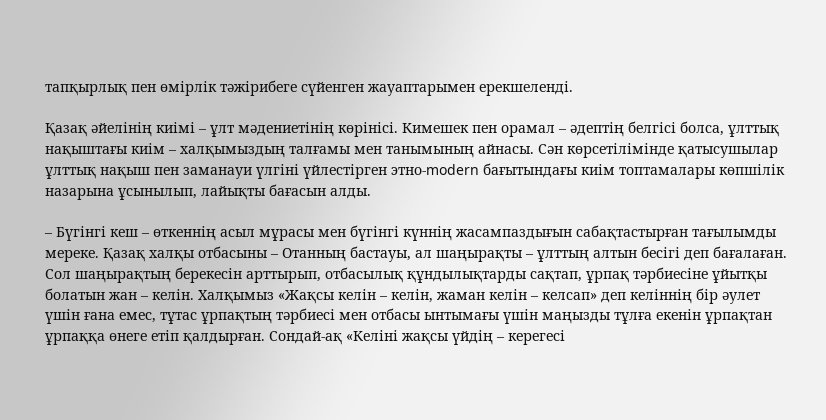тапқырлық пен өмірлік тәжірибеге сүйенген жауаптарымен ерекшеленді.

Қазақ әйелінің киімі – ұлт мәдениетінің көрінісі. Кимешек пен орамал – әдептің белгісі болса, ұлттық нақыштағы киім – халқымыздың талғамы мен танымының айнасы. Сән көрсетілімінде қатысушылар ұлттық нақыш пен заманауи үлгіні үйлестірген этно-modern бағытындағы киім топтамалары көпшілік назарына ұсынылып, лайықты бағасын алды.

– Бүгінгі кеш – өткеннің асыл мұрасы мен бүгінгі күннің жасампаздығын сабақтастырған тағылымды мереке. Қазақ халқы отбасыны – Отанның бастауы, ал шаңырақты – ұлттың алтын бесігі деп бағалаған. Сол шаңырақтың берекесін арттырып, отбасылық құндылықтарды сақтап, ұрпақ тәрбиесіне ұйытқы болатын жан – келін. Халқымыз «Жақсы келін – келін, жаман келін – келсап» деп келіннің бір әулет үшін ғана емес, тұтас ұрпақтың тәрбиесі мен отбасы ынтымағы үшін маңызды тұлға екенін ұрпақтан ұрпаққа өнеге етіп қалдырған. Сондай-ақ «Келіні жақсы үйдің – керегесі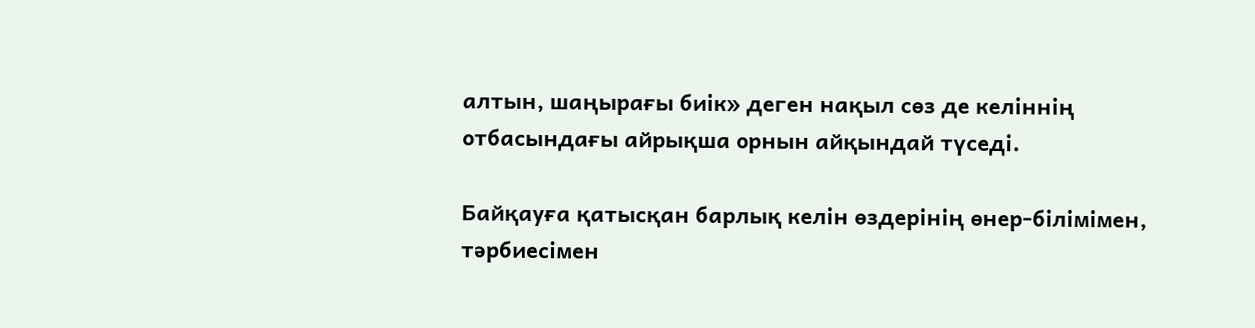алтын, шаңырағы биік» деген нақыл сөз де келіннің отбасындағы айрықша орнын айқындай түседі.

Байқауға қатысқан барлық келін өздерінің өнер-білімімен, тәрбиесімен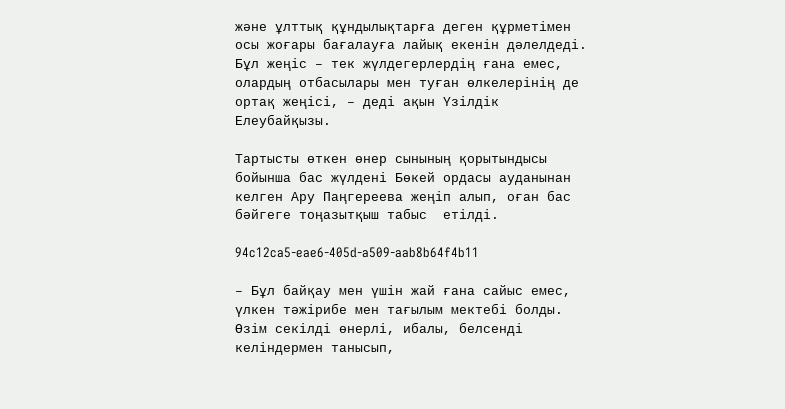және ұлттық құндылықтарға деген құрметімен осы жоғары бағалауға лайық екенін дәлелдеді. Бұл жеңіс – тек жүлдегерлердің ғана емес, олардың отбасылары мен туған өлкелерінің де ортақ жеңісі, – деді ақын Үзілдік Елеубайқызы.

Тартысты өткен өнер сынының қорытындысы бойынша бас жүлдені Бөкей ордасы ауданынан келген Ару Паңгереева жеңіп алып, оған бас бәйгеге тоңазытқыш табыс  етілді.

94c12ca5-eae6-405d-a509-aab8b64f4b11

– Бұл байқау мен үшін жай ғана сайыс емес, үлкен тәжірибе мен тағылым мектебі болды. Өзім секілді өнерлі, ибалы, белсенді келіндермен танысып,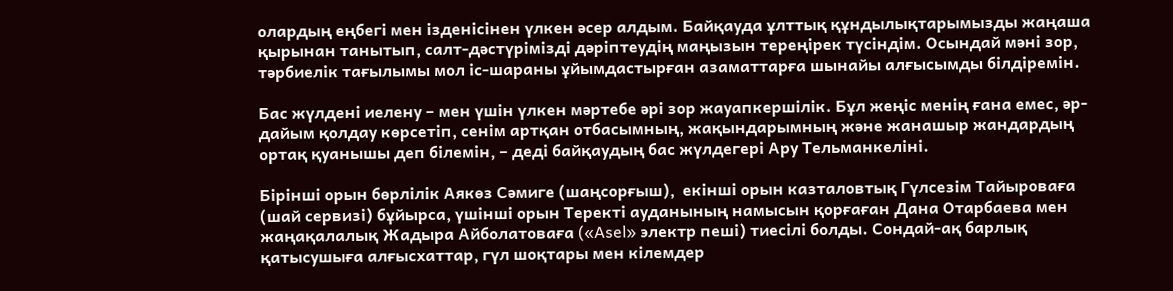олардың еңбегі мен ізденісінен үлкен әсер алдым. Байқауда ұлттық құндылықтарымызды жаңаша қырынан танытып, салт-дәстүрімізді дәріптеудің маңызын тереңірек түсіндім. Осындай мәні зор, тәрбиелік тағылымы мол іс-шараны ұйымдастырған азаматтарға шынайы алғысымды білдіремін.

Бас жүлдені иелену – мен үшін үлкен мәртебе әрі зор жауапкершілік. Бұл жеңіс менің ғана емес, әр-дайым қолдау көрсетіп, сенім артқан отбасымның, жақындарымның және жанашыр жандардың ортақ қуанышы деп білемін, – деді байқаудың бас жүлдегері Ару Тельманкеліні.

Бірінші орын бөрлілік Аякөз Сәмиге (шаңсорғыш),  екінші орын казталовтық Гүлсезім Тайыроваға (шай сервизі) бұйырса, үшінші орын Теректі ауданының намысын қорғаған Дана Отарбаева мен жаңақалалық Жадыра Айболатоваға («Asel» электр пеші) тиесілі болды. Сондай-ақ барлық қатысушыға алғысхаттар, гүл шоқтары мен кілемдер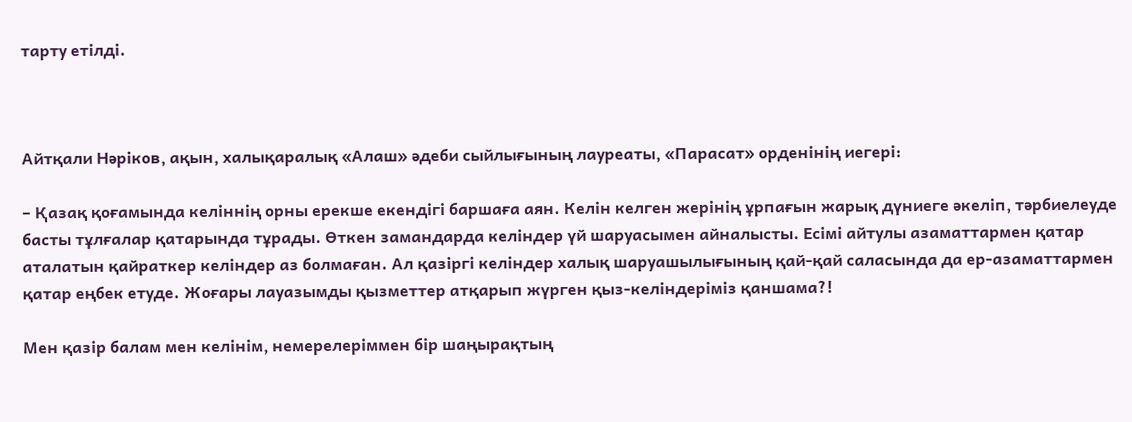тарту етілді.



Айтқали Нәріков, ақын, халықаралық «Алаш» әдеби сыйлығының лауреаты, «Парасат» орденінің иегері:

– Қазақ қоғамында келіннің орны ерекше екендігі баршаға аян. Келін келген жерінің ұрпағын жарық дүниеге әкеліп, тәрбиелеуде басты тұлғалар қатарында тұрады. Өткен замандарда келіндер үй шаруасымен айналысты. Есімі айтулы азаматтармен қатар аталатын қайраткер келіндер аз болмаған. Ал қазіргі келіндер халық шаруашылығының қай-қай саласында да ер-азаматтармен қатар еңбек етуде. Жоғары лауазымды қызметтер атқарып жүрген қыз-келіндеріміз қаншама?!

Мен қазір балам мен келінім, немерелеріммен бір шаңырақтың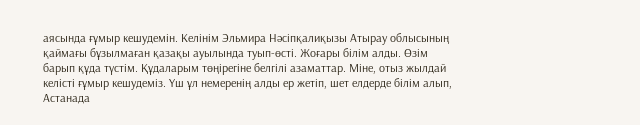аясында ғұмыр кешудемін. Келінім Эльмира Нәсіпқалиқызы Атырау облысының қаймағы бұзылмаған қазақы ауылында туып-өсті. Жоғары білім алды. Өзім барып құда түстім. Құдаларым төңірегіне белгілі азаматтар. Міне, отыз жылдай келісті ғұмыр кешудеміз. Үш ұл немеренің алды ер жетіп, шет елдерде білім алып, Астанада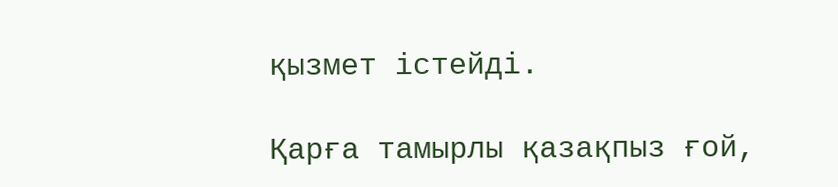қызмет істейді.

Қарға тамырлы қазақпыз ғой,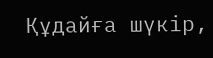Құдайға шүкір,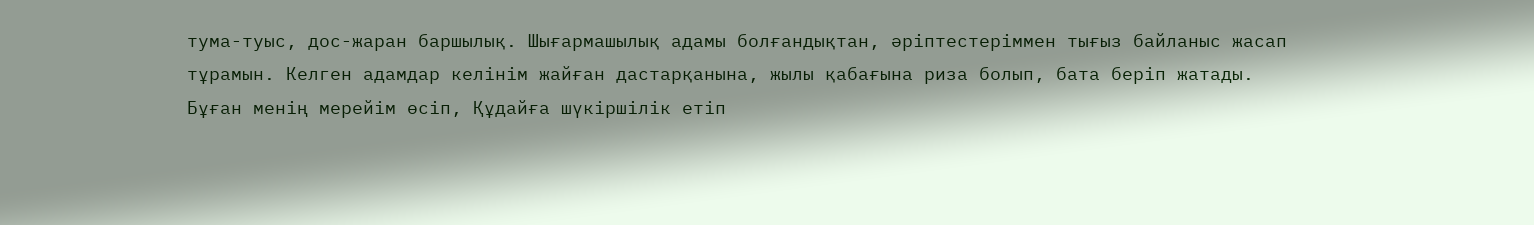тума-туыс, дос-жаран баршылық. Шығармашылық адамы болғандықтан, әріптестеріммен тығыз байланыс жасап тұрамын. Келген адамдар келінім жайған дастарқанына, жылы қабағына риза болып, бата беріп жатады. Бұған менің мерейім өсіп, Құдайға шүкіршілік етіп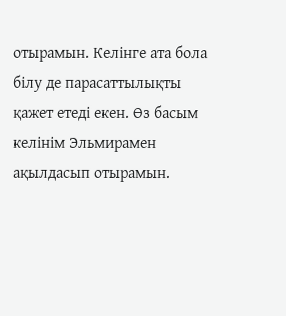отырамын. Келінге ата бола білу де парасаттылықты қажет етеді екен. Өз басым келінім Эльмирамен ақылдасып отырамын.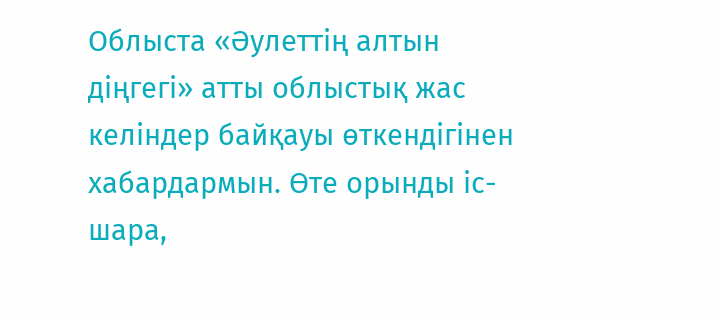Облыста «Әулеттің алтын діңгегі» атты облыстық жас келіндер байқауы өткендігінен хабардармын. Өте орынды іс-шара,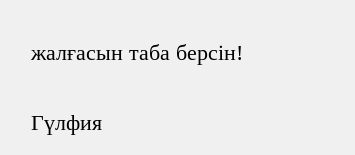жалғасын таба берсін!

Гүлфия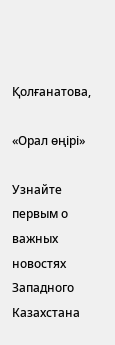Қолғанатова,

«Орал өңірі»

Узнайте первым о важных новостях Западного Казахстана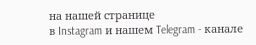на нашей странице
в Instagram и нашем Telegram - канале